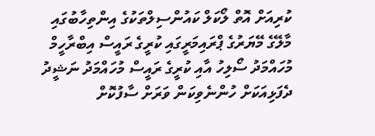ކުރިއަށް އޮތް ލޯކަލް ކައުންސިލްތަކުގެ އިންތިހާބުގައި މާލޭގެ މޭޔަރުގެ ޕްރައިމަރީގައި ކުރީގެ ރައީސް އިބްރާހީމް މުހައްމަދު ސޯލިހު އާއި ކުރީގެ ރައީސް މުހައްމަދު ނަޝީދު ދެފަޅިއަކަށް ހުންނެވިކަން ވަރަށް ސާފުކޮށް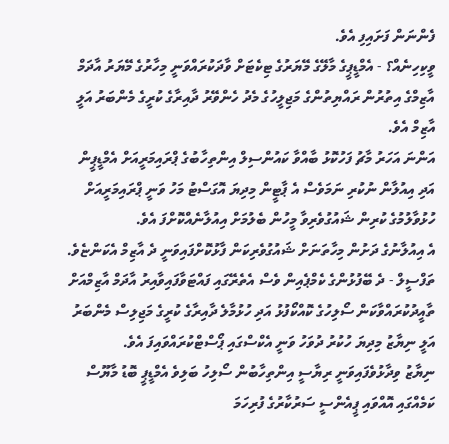ފެންނަން ފަށައިފި އެވެ.
ވީކިހިނެއް؟ - އެމްޑީޕީގެ މާލޭގެ މޭޔަރުގެ ޓިކެޓަށް ވާދަކުރައްވަނީ މިހާރުގެ މޭޔަރު އާދަމް އާޒިމްގެ އިތުރުން ރައްޔިތުންގެ މަޖިލީހުގެ މެދު ހެންވޭރު ދާއިރާގެ ކުރީގެ މެންބަރު އަލީ އާޒިމް އެވެ.
އަންނަ އަހަރު މާޗު ފަހުކޮޅު ބާއްވާ ކައުންސިލް އިންތިހާބުގެ ޕްރައިމަރީއަށް އެމްޑީޕީން އަދި އިއުލާން ނުކުރި ނަމަވެސް އެ ޕާޓީން މިދިޔަ އޮގަސްޓު މަހު ވަނީ ޕްރައިމަރީއަށް ހުޅުވާލުމުގެ ކުރިން ޝައުގުވެރިވާ މީހުން ބެލުމަށް އިއުލާނެއްކޮށްފަ އެވެ.
އެ އިއުލާނުގެ ދަށުން މިހާތަނަށް ޝައުގުވެރިކަން ފާޅުކޮށްފައިވަނީ ދެ އާޒިމް އެކަންޏެވެ.
ތަފްސީލް - ދެ ބޭފުޅުންގެ ކެމްޕެއިން ވެސް އެތެރޭގައި ފައްޓަވާފައިވާއިރު އާދަމް އާޒިމްއަށް ތާއީދުކުރައްވާކަން ސޯލިހުގެ ކޮއްކޯފުޅު އަދި ހުޅުމާލެ ދާއިރާގެ ކުރީގެ މަޖިލިސް މެންބަރު އަލީ ނިޔާޒު މިދިޔަ ހުކުރު ދުވަހު ވަނީ އެކްސްގައި ޕޯސްޓްކުރައްވައިފަ އެވެ.
ނިޔާޒު ވިދާޅުވެފައިވަނީ ރިޔާސީ އިންތިހާބުން ސޯލިހު ބަލިވެ އެމްޑީޕީ ބޮޑު މާޔޫސް ކަމެއްގައި އޮއްވައި ޕީއެންސީ ސަރުކާރުގެ ފުރިހަމަ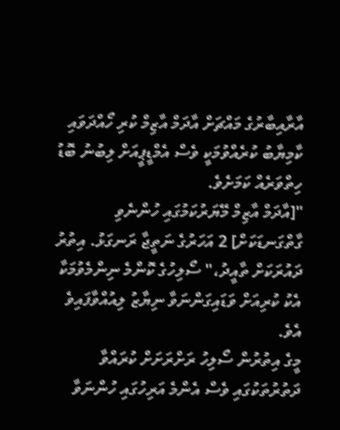އާރާއިބާރުގެ މައްޗަށް އާދަމް އާޒިމް ކުރި ހޯއްދަވައި ކާމިޔާބު ކުރެއްވުމަކީ ވެސް އެމްޑީޕީއަށް ލިބުނު ބޮޑު ހިތްވަރެއް ކަމަށެވެ.
"[އާދަމް އާޒިމް މޭޔަރުކަމުގައި ހުންނެވި ގާތްގަނޑަކަށް] 2 އަހަރުގެ ނަތީޖާ ރަނގަޅު. އިތުރު ދައުރަކަށް ތާއީދު،" ސޯލިހުގެ ކޮންމެ ނިންމެވުމަކާ އެކު ކުރިއަށް ވަޑައިގަންނަވާ ނިޔާޒު ލިއުއްވާފައިވެ އެވެ.
މީގެ އިތުރުން ސޯލިހު ރަށްރަށަށް ކުރައްވާ ދަތުރުތަކުގައި ވެސް އެންމެ އަރިހުގައި ހުންނަވާ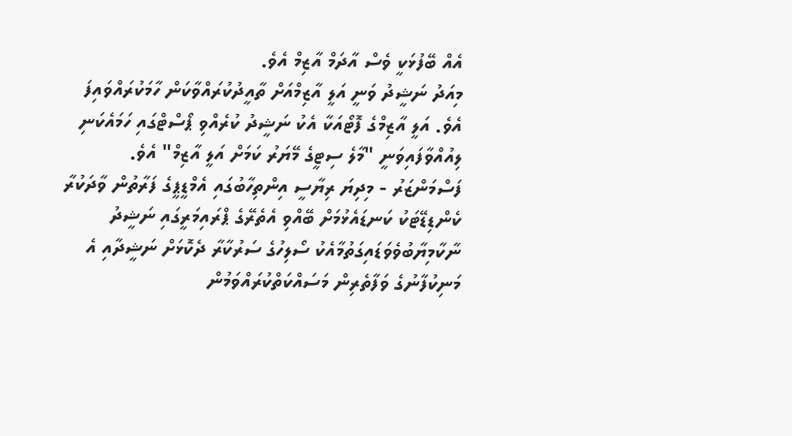އެއް ބޭފުޅަކީ ވެސް އާދަމް އާޒިމް އެވެ.
މިއަދު ނަޝީދު ވަނީ އަލީ އާޒިމްއަށް ތާއީދުކުރައްވާކަން ހާމަކުރައްވައިފަ އެވެ. އަލީ އާޒިމްގެ ފޮޓޯއަކާ އެކު ނަޝީދު ކުރެއްވި ޕޯސްޓްގައި ހަމައެކަނި ލިއުއްވާފައިވަނީ "މާލެ ސިޓީގެ މޭޔަރު ކަމަށް އަލީ އާޒިމް" އެވެ.
ފަސްމަންޒަރު - މިދިޔަ ރިޔާސީ އިންތިހާބުގައި އެމްޑީޕީގެ ފަރާތުން ވާދަކުރާ ކެންޑިޑޭޓަކު ކަނޑައެޅުމަށް ބޭއްވި އެތެރޭގެ ޕްރައިމަރީގައި ނަޝީދު ނާކާމިޔާބުވެވަޑައިގަތުމާއެކު ސޯލިހުގެ ސަރުކާރާ ދެކޮޅަށް ނަޝީދާއި އެ މަނިކުފާނުގެ ވަފާތެރިން މަސައްކަތްކުރައްވަމުން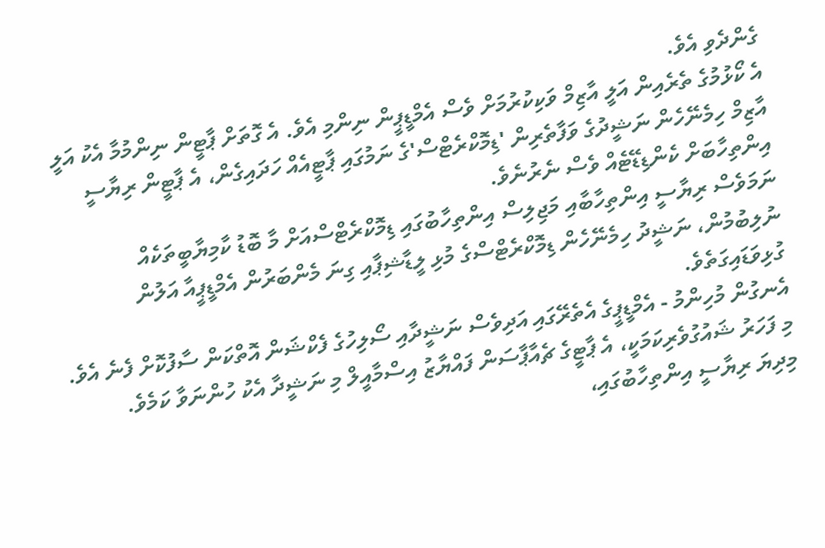ގެންދެވި އެވެ.
އެ ކޯޅުމުގެ ތެރެއިން އަލީ އާޒިމް ވަކިކުރުމަށް ވެސް އެމްޑީޕީން ނިންމި އެވެ. އެ ގޮތަށް ޕާޓީން ނިންމުމާ އެކު އަލީ އާޒިމް ހިމެނޭހެން ނަޝީދުގެ ވަފާތެރިން 'ޑިމޮކްރެޓްސް'ގެ ނަމުގައި ޕާޓީއެއް ހަދައިގެން، އެ ޕާޓީން ރިޔާސީ އިންތިހާބަށް ކެންޑިޑޭޓެއް ވެސް ނެރުނެވެ.
ނަމަވެސް ރިޔާސީ އިންތިހާބާއި މަޖިލިސް އިންތިހާބުގައި ޑިމޮކްރެޓްސްއަށް މާ ބޮޑު ކާމިޔާބީތަކެއް ނުލިބުމުން، ނަޝީދު ހިމެނޭހެން ޑިމޮކްރެޓްސްގެ މުޅި ލީޑާޝިޕާއި ގިނަ މެންބަރުން އެމްޑީޕީއާ އަލުން ގުޅިވަޑައިގަތެވެ.
އެނގުން މުހިންމު - އެމްޑީޕީގެ އެތެރޭގައި އަދިވެސް ނަޝީދާއި ސޯލިހުގެ ފެކްޝަން އޮތްކަން ސާފުކޮށް ފެނެ އެވެ. މި ފަހަރު ޝައުގުވެރިކަމަކީ، އެ ޕާޓީގެ ޗެއާޕާސަން ފައްޔާޒު އިސްމާއީލް މި ނަޝީދާ އެކު ހުންނަވާ ކަމެވެ.
މިދިޔަ ރިޔާސީ އިންތިހާބުގައި،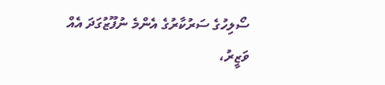ސޯލިހުގެ ސަރުކާރުގެ އެންމެ ނުފޫޒުގަދަ އެއް ވަޒީރު،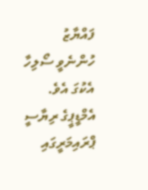ފައްޔާޒު ހުންނެވީ ސޯލިހާ އެކުގަ އެވެ.
އެމްޑީޕީގެ ރިޔާސީ ޕްރައިމަރީގައި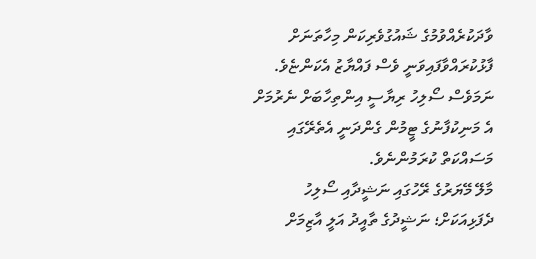ވާދަކުރެއްވުމުގެ ޝައުގުވެރިކަން މިހާތަނަށް ފާޅުކުރައްވާފައިވަނީ ވެސް ފައްޔާޒު އެކަންޏެވެ. ނަމަވެސް ސޯލިހު ރިޔާސީ އިންތިހާބަށް ނެރުމަށް އެ މަނިކުފާނުގެ ޓީމުން ގެންދަނީ އެތެރޭގައި މަސައްކަތް ކުރަމުންނެވެ.
މާލޭ މޭޔަރުގެ ރޭހުގައި ނަޝީދާއި ސޯލިހު ދެފަޅިއަކަށް؛ ނަޝީދުގެ ތާއީދު އަލީ އާޒިމަށް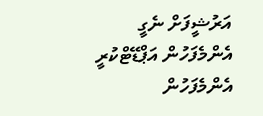އަރުޝީފަށް ނެގީ
އެންމެފަހުން އަޕްޑޭޓްކުރީ
އެންމެފަހުން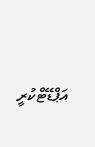އަޕްޑޭޓްކުރީ